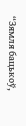“Зямля бацькоў,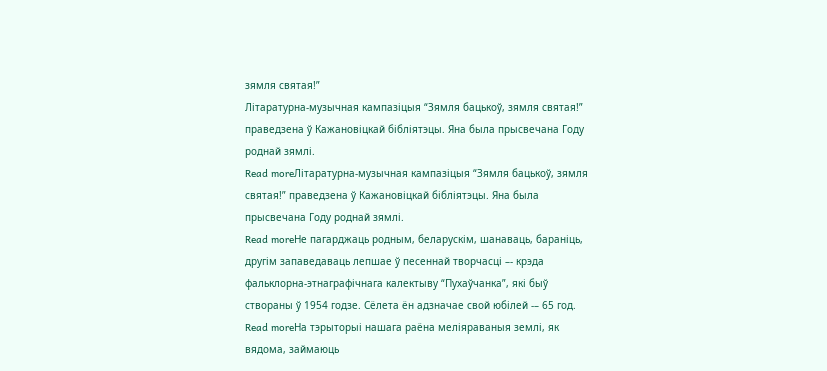зямля святая!”
Літаратурна-музычная кампазіцыя “Зямля бацькоў, зямля святая!” праведзена ў Кажановіцкай бібліятэцы. Яна была прысвечана Году роднай зямлі.
Read moreЛітаратурна-музычная кампазіцыя “Зямля бацькоў, зямля святая!” праведзена ў Кажановіцкай бібліятэцы. Яна была прысвечана Году роднай зямлі.
Read moreНе пагарджаць родным, беларускім, шанаваць, бараніць, другім запаведаваць лепшае ў песеннай творчасці –- крэда фальклорна-этнаграфічнага калектыву “Пухаўчанка”, які быў створаны ў 1954 годзе. Сёлета ён адзначае свой юбілей -– 65 год.
Read moreНа тэрыторыі нашага раёна меліяраваныя землі, як вядома, займаюць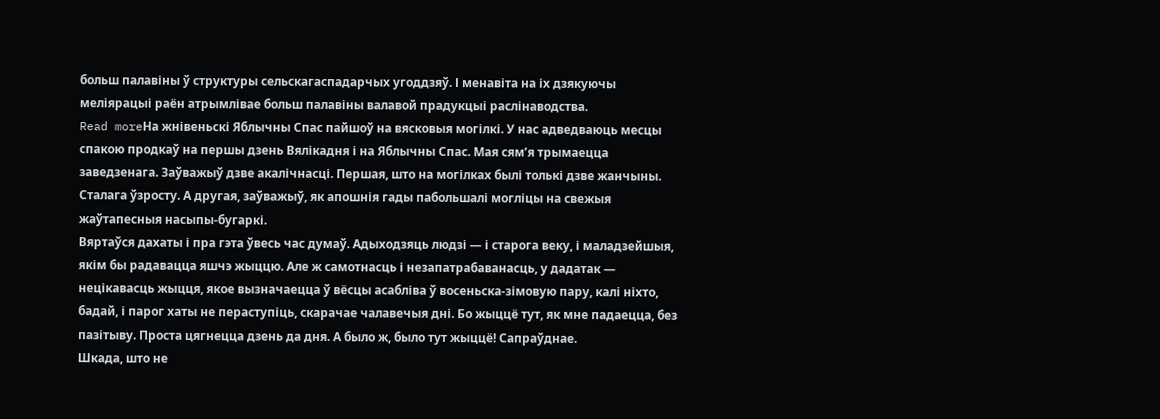больш палавіны ў структуры сельскагаспадарчых угоддзяў. І менавіта на іх дзякуючы меліярацыі раён атрымлівае больш палавіны валавой прадукцыі раслінаводства.
Read moreНа жнівеньскі Яблычны Спас пайшоў на вясковыя могілкі. У нас адведваюць месцы спакою продкаў на першы дзень Вялікадня і на Яблычны Спас. Мая сям’я трымаецца заведзенага. Заўважыў дзве акалічнасці. Першая, што на могілках былі толькі дзве жанчыны. Сталага ўзросту. А другая, заўважыў, як апошнія гады пабольшалі могліцы на свежыя жаўтапесныя насыпы-бугаркі.
Вяртаўся дахаты і пра гэта ўвесь час думаў. Адыходзяць людзі — і старога веку, і маладзейшыя, якім бы радавацца яшчэ жыццю. Але ж самотнасць і незапатрабаванасць, у дадатак — нецікавасць жыцця, якое вызначаецца ў вёсцы асабліва ў восеньска-зімовую пару, калі ніхто, бадай, і парог хаты не пераступіць, скарачае чалавечыя дні. Бо жыццё тут, як мне падаецца, без пазітыву. Проста цягнецца дзень да дня. А было ж, было тут жыццё! Сапраўднае.
Шкада, што не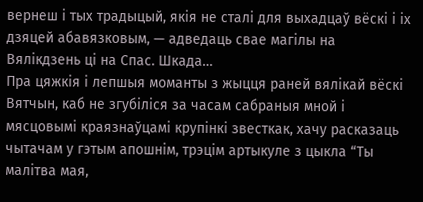вернеш і тых традыцый, якія не сталі для выхадцаў вёскі і іх дзяцей абавязковым, — адведаць свае магілы на Вялікдзень ці на Спас. Шкада…
Пра цяжкія і лепшыя моманты з жыцця раней вялікай вёскі Вятчын, каб не згубіліся за часам сабраныя мной і мясцовымі краязнаўцамі крупінкі звесткак, хачу расказаць чытачам у гэтым апошнім, трэцім артыкуле з цыкла “Ты малітва мая,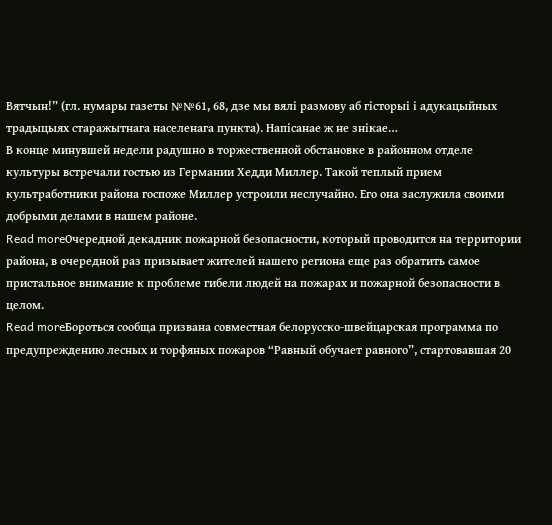Вятчын!” (гл. нумары газеты №№61, 68, дзе мы вялі размову аб гісторыі і адукацыйных традыцыях старажытнага населенага пункта). Напісанае ж не знікае…
В конце минувшей недели радушно в торжественной обстановке в районном отделе культуры встречали гостью из Германии Хедди Миллер. Такой теплый прием культработники района госпоже Миллер устроили неслучайно. Его она заслужила своими добрыми делами в нашем районе.
Read moreОчередной декадник пожарной безопасности, который проводится на территории района, в очередной раз призывает жителей нашего региона еще раз обратить самое пристальное внимание к проблеме гибели людей на пожарах и пожарной безопасности в целом.
Read moreБороться сообща призвана совместная белорусско-швейцарская программа по предупреждению лесных и торфяных пожаров “Равный обучает равного”, стартовавшая 20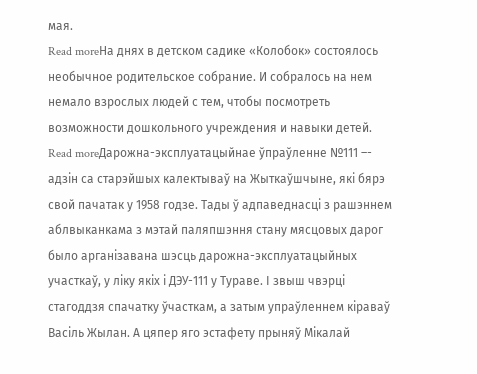мая.
Read moreНа днях в детском садике «Колобок» состоялось необычное родительское собрание. И собралось на нем немало взрослых людей с тем, чтобы посмотреть возможности дошкольного учреждения и навыки детей.
Read moreДарожна-эксплуатацыйнае ўпраўленне №111 –- адзін са старэйшых калектываў на Жыткаўшчыне, які бярэ свой пачатак у 1958 годзе. Тады ў адпаведнасці з рашэннем аблвыканкама з мэтай паляпшэння стану мясцовых дарог было арганізавана шэсць дарожна-эксплуатацыйных участкаў, у ліку якіх і ДЭУ-111 у Тураве. І звыш чвэрці стагоддзя спачатку ўчасткам, а затым упраўленнем кіраваў Васіль Жылан. А цяпер яго эстафету прыняў Мікалай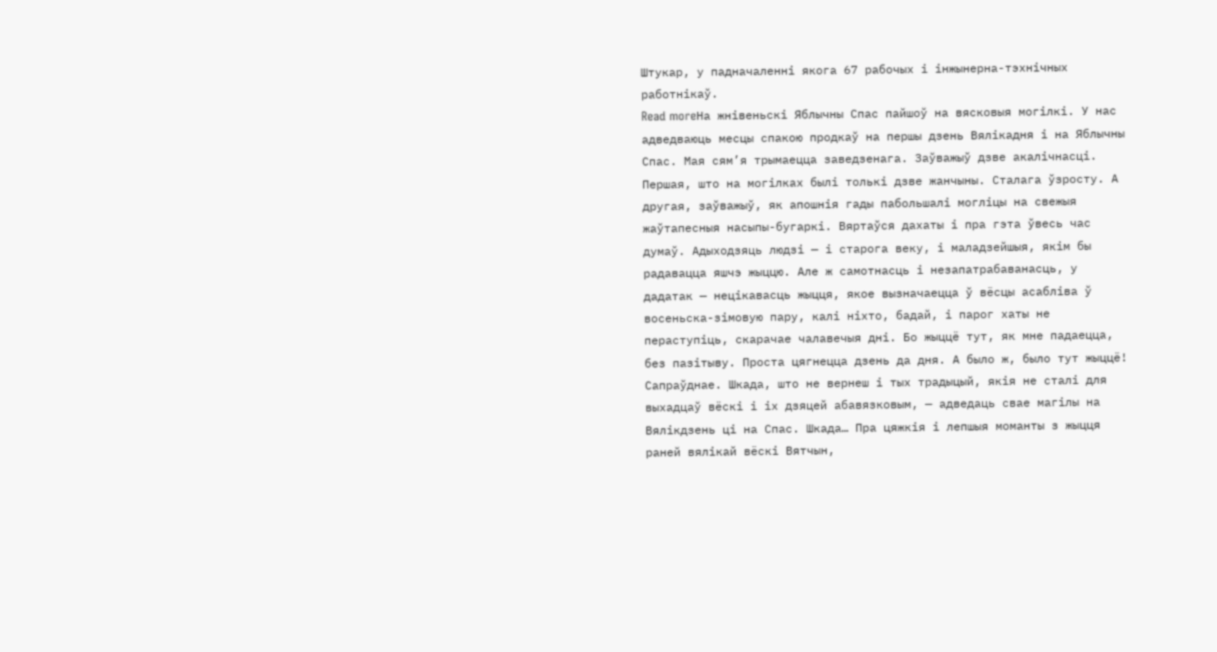Штукар, у падначаленні якога 67 рабочых і інжынерна-тэхнічных работнікаў.
Read moreНа жнівеньскі Яблычны Спас пайшоў на вясковыя могілкі. У нас адведваюць месцы спакою продкаў на першы дзень Вялікадня і на Яблычны Спас. Мая сям’я трымаецца заведзенага. Заўважыў дзве акалічнасці. Першая, што на могілках былі толькі дзве жанчыны. Сталага ўзросту. А другая, заўважыў, як апошнія гады пабольшалі могліцы на свежыя жаўтапесныя насыпы-бугаркі. Вяртаўся дахаты і пра гэта ўвесь час думаў. Адыходзяць людзі — і старога веку, і маладзейшыя, якім бы радавацца яшчэ жыццю. Але ж самотнасць і незапатрабаванасць, у дадатак — нецікавасць жыцця, якое вызначаецца ў вёсцы асабліва ў восеньска-зімовую пару, калі ніхто, бадай, і парог хаты не пераступіць, скарачае чалавечыя дні. Бо жыццё тут, як мне падаецца, без пазітыву. Проста цягнецца дзень да дня. А было ж, было тут жыццё! Сапраўднае. Шкада, што не вернеш і тых традыцый, якія не сталі для выхадцаў вёскі і іх дзяцей абавязковым, — адведаць свае магілы на Вялікдзень ці на Спас. Шкада… Пра цяжкія і лепшыя моманты з жыцця раней вялікай вёскі Вятчын,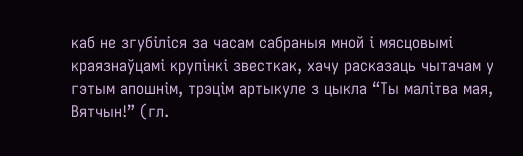каб не згубіліся за часам сабраныя мной і мясцовымі краязнаўцамі крупінкі звесткак, хачу расказаць чытачам у гэтым апошнім, трэцім артыкуле з цыкла “Ты малітва мая, Вятчын!” (гл.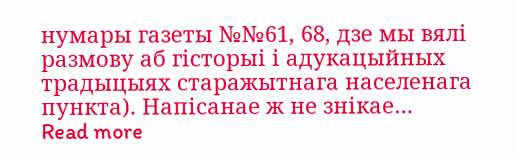нумары газеты №№61, 68, дзе мы вялі размову аб гісторыі і адукацыйных традыцыях старажытнага населенага пункта). Напісанае ж не знікае…
Read more